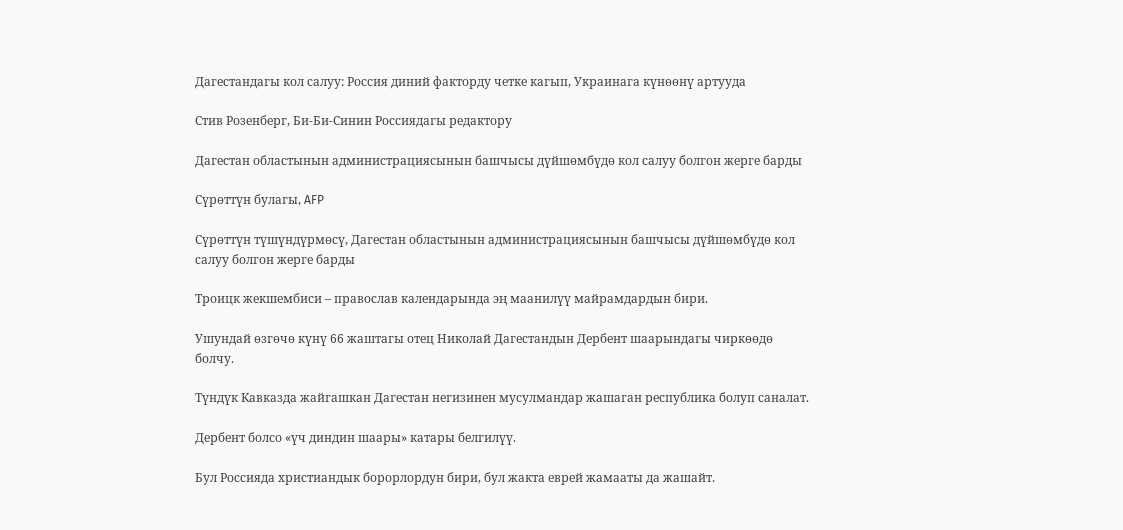Дагестандагы кол салуу: Россия диний факторду четке кагып, Украинага күнөөнү артууда

Стив Розенберг, Би-Би-Синин Россиядагы редактору

Дагестан областынын администрациясынын башчысы дүйшөмбүдө кол салуу болгон жерге барды

Сүрөттүн булагы, AFP

Сүрөттүн түшүндүрмөсү, Дагестан областынын администрациясынын башчысы дүйшөмбүдө кол салуу болгон жерге барды

Троицк жекшембиси – православ календарында эң маанилүү майрамдардын бири.

Ушундай өзгөчө күнү 66 жаштагы отец Николай Дагестандын Дербент шаарындагы чиркөөдө болчу.

Түндүк Кавказда жайгашкан Дагестан негизинен мусулмандар жашаган республика болуп саналат.

Дербент болсо «үч диндин шаары» катары белгилүү.

Бул Россияда христиандык борорлордун бири, бул жакта еврей жамааты да жашайт.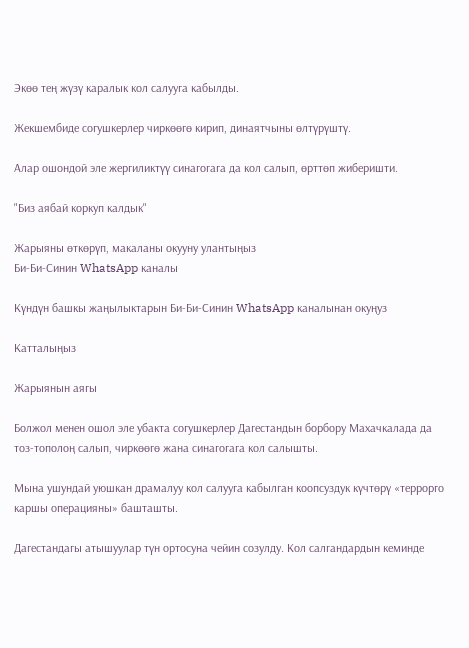Экөө тең жүзү каралык кол салууга кабылды.

Жекшембиде согушкерлер чиркөөгө кирип, динаятчыны өлтүрүштү.

Алар ошондой эле жергиликтүү синагогага да кол салып, өрттөп жиберишти.

"Биз аябай коркуп калдык"

Жарыяны өткөрүп, макаланы окууну улантыңыз
Би-Би-Синин WhatsApp каналы

Күндүн башкы жаңылыктарын Би-Би-Синин WhatsApp каналынан окуңуз

Катталыңыз

Жарыянын аягы

Болжол менен ошол эле убакта согушкерлер Дагестандын борбору Махачкалада да тоз-тополоң салып, чиркөөгө жана синагогага кол салышты.

Мына ушундай уюшкан драмалуу кол салууга кабылган коопсуздук күчтөрү «террорго каршы операцияны» башташты.

Дагестандагы атышуулар түн ортосуна чейин созулду. Кол салгандардын кеминде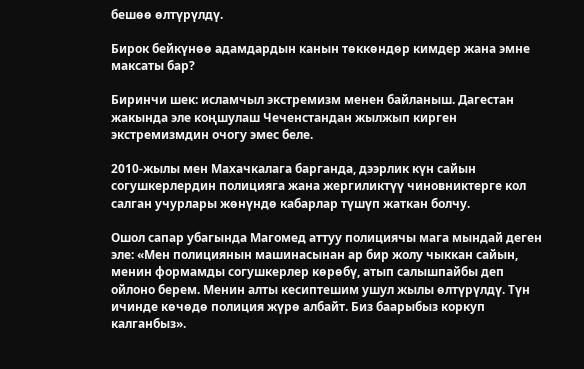бешөө өлтүрүлдү.

Бирок бейкүнөө адамдардын канын төккөндөр кимдер жана эмне максаты бар?

Биринчи шек: исламчыл экстремизм менен байланыш. Дагестан жакында эле коңшулаш Чеченстандан жылжып кирген экстремизмдин очогу эмес беле.

2010-жылы мен Махачкалага барганда, дээрлик күн сайын согушкерлердин полицияга жана жергиликтүү чиновниктерге кол салган учурлары жөнүндө кабарлар түшүп жаткан болчу.

Ошол сапар убагында Магомед аттуу полициячы мага мындай деген эле: «Мен полициянын машинасынан ар бир жолу чыккан сайын, менин формамды согушкерлер көрөбү, атып салышпайбы деп ойлоно берем. Менин алты кесиптешим ушул жылы өлтүрүлдү. Түн ичинде көчөдө полиция жүрө албайт. Биз баарыбыз коркуп калганбыз».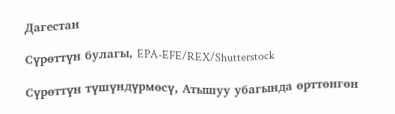Дагестан

Сүрөттүн булагы, EPA-EFE/REX/Shutterstock

Сүрөттүн түшүндүрмөсү, Атышуу убагында өрттөнгөн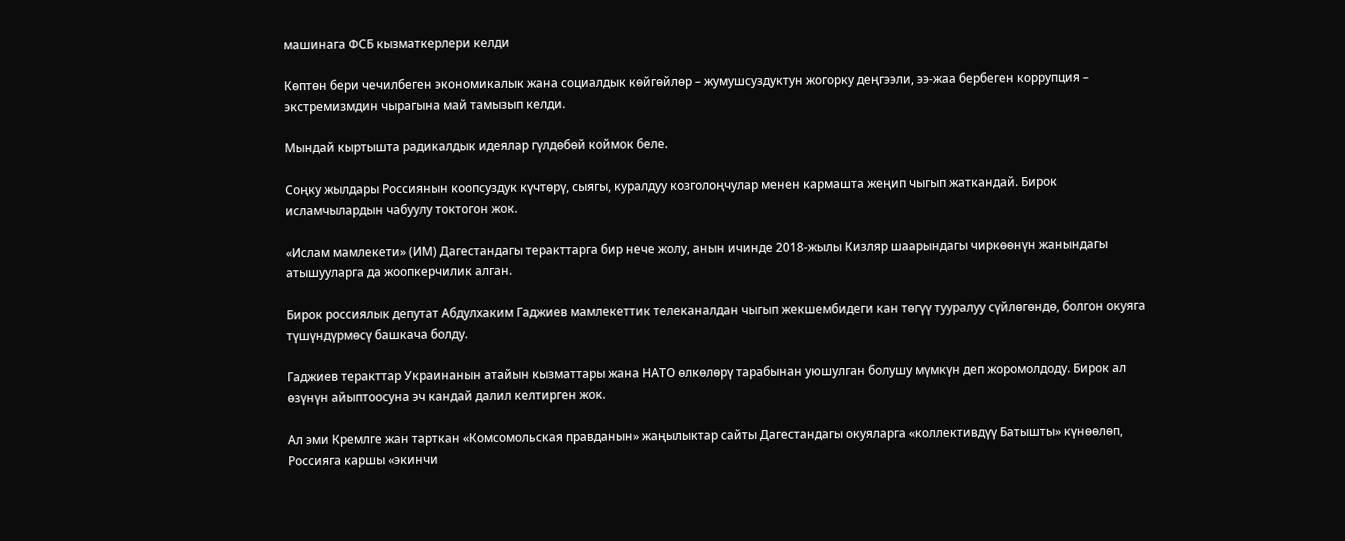машинага ФСБ кызматкерлери келди

Көптөн бери чечилбеген экономикалык жана социалдык көйгөйлөр – жумушсуздуктун жогорку деңгээли, ээ-жаа бербеген коррупция – экстремизмдин чырагына май тамызып келди.

Мындай кыртышта радикалдык идеялар гүлдөбөй коймок беле.

Соңку жылдары Россиянын коопсуздук күчтөрү, сыягы, куралдуу козголоңчулар менен кармашта жеңип чыгып жаткандай. Бирок исламчылардын чабуулу токтогон жок.

«Ислам мамлекети» (ИМ) Дагестандагы теракттарга бир нече жолу, анын ичинде 2018-жылы Кизляр шаарындагы чиркөөнүн жанындагы атышууларга да жоопкерчилик алган.

Бирок россиялык депутат Абдулхаким Гаджиев мамлекеттик телеканалдан чыгып жекшембидеги кан төгүү тууралуу сүйлөгөндө, болгон окуяга түшүндүрмөсү башкача болду.

Гаджиев теракттар Украинанын атайын кызматтары жана НАТО өлкөлөрү тарабынан уюшулган болушу мүмкүн деп жоромолдоду. Бирок ал өзүнүн айыптоосуна эч кандай далил келтирген жок.

Ал эми Кремлге жан тарткан «Комсомольская правданын» жаңылыктар сайты Дагестандагы окуяларга «коллективдүү Батышты» күнөөлөп, Россияга каршы «экинчи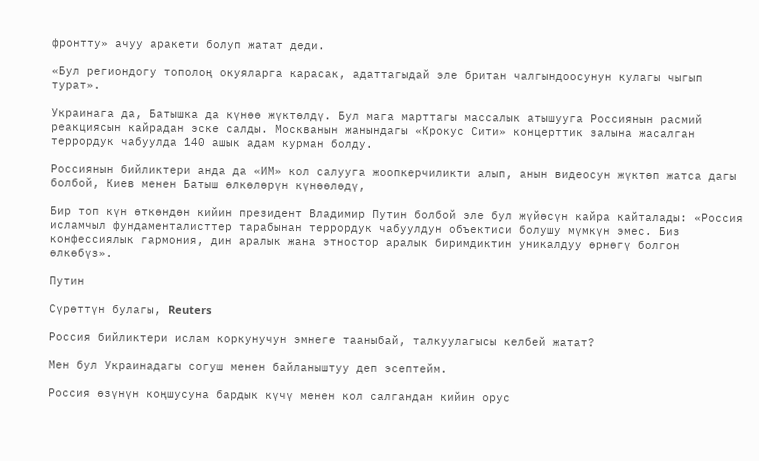фронтту» ачуу аракети болуп жатат деди.

«Бул региондогу тополоң окуяларга карасак, адаттагыдай эле британ чалгындоосунун кулагы чыгып турат».

Украинага да, Батышка да күнөө жүктөлдү. Бул мага марттагы массалык атышууга Россиянын расмий реакциясын кайрадан эске салды. Москванын жанындагы «Крокус Сити» концерттик залына жасалган террордук чабуулда 140 ашык адам курман болду.

Россиянын бийликтери анда да «ИМ» кол салууга жоопкерчиликти алып, анын видеосун жүктөп жатса дагы болбой, Киев менен Батыш өлкөлөрүн күнөөлөдү,

Бир топ күн өткөндөн кийин президент Владимир Путин болбой эле бул жүйөсүн кайра кайталады: «Россия исламчыл фундаменталисттер тарабынан террордук чабуулдун объектиси болушу мүмкүн эмес. Биз конфессиялык гармония, дин аралык жана этностор аралык биримдиктин уникалдуу өрнөгү болгон өлкөбүз».

Путин

Сүрөттүн булагы, Reuters

Россия бийликтери ислам коркунучун эмнеге тааныбай, талкуулагысы келбей жатат?

Мен бул Украинадагы согуш менен байланыштуу деп эсептейм.

Россия өзүнүн коңшусуна бардык күчү менен кол салгандан кийин орус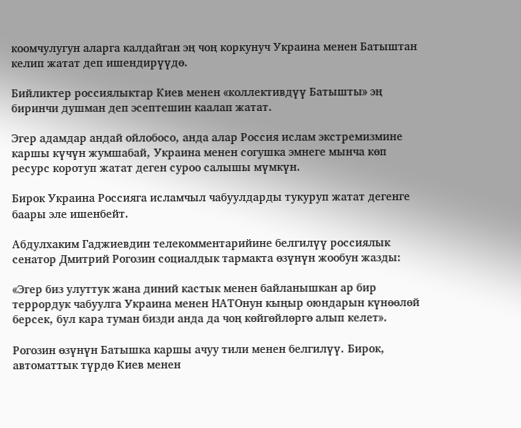коомчулугун аларга калдайган эң чоң коркунуч Украина менен Батыштан келип жатат деп ишендирүүдө.

Бийликтер россиялыктар Киев менен «коллективдүү Батышты» эң биринчи душман деп эсептешин каалап жатат.

Эгер адамдар андай ойлобосо, анда алар Россия ислам экстремизмине каршы күчүн жумшабай, Украина менен согушка эмнеге мынча көп ресурс коротуп жатат деген суроо салышы мүмкүн.

Бирок Украина Россияга исламчыл чабуулдарды тукуруп жатат дегенге баары эле ишенбейт.

Абдулхаким Гаджиевдин телекомментарийине белгилүү россиялык сенатор Дмитрий Рогозин социалдык тармакта өзүнүн жообун жазды:

«Эгер биз улуттук жана диний кастык менен байланышкан ар бир террордук чабуулга Украина менен НАТОнун кыңыр оюндарын күнөөлөй берсек, бул кара туман бизди анда да чоң көйгөйлөргө алып келет».

Рогозин өзүнүн Батышка каршы ачуу тили менен белгилүү. Бирок, автоматтык түрдө Киев менен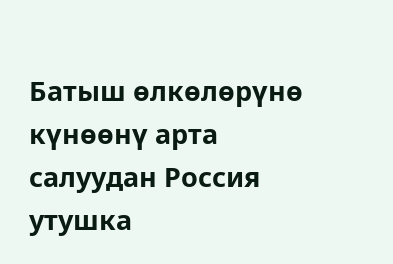Батыш өлкөлөрүнө күнөөнү арта салуудан Россия утушка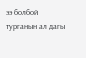ээ болбой турганын ал дагы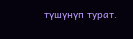түшүнүп турат.